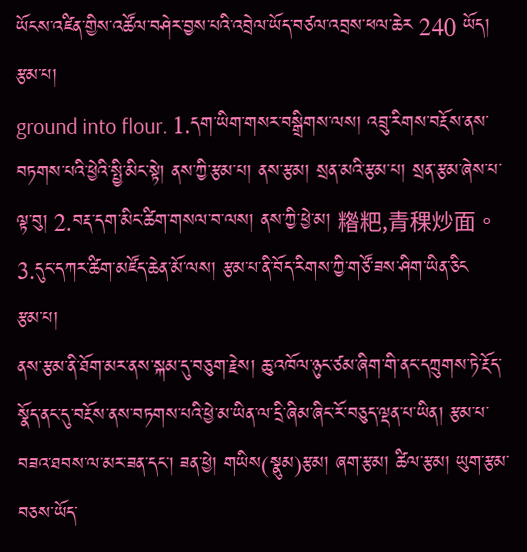ཡོངས་འཛིན་གྱིས་འཚོལ་བཤེར་བྱས་པའི་འབྲེལ་ཡོད་བཙལ་འབྲས་ཕལ་ཆེར 240 ཡོད།
རྩམ་པ།
ground into flour. 1.དག་ཡིག་གསར་བསྒྲིགས་ལས། འབྲུ་རིགས་བརྔོས་ནས་བཏགས་པའི་ཕྱེའི་སྤྱི་མིང་སྟེ། ནས་ཀྱི་རྩམ་པ། ནས་རྩམ། སྲན་མའི་རྩམ་པ། སྲན་རྩམ་ཞེས་པ་ལྟ་བུ། 2.བརྡ་དག་མིང་ཚིག་གསལ་བ་ལས། ནས་ཀྱི་ཕྱེ་མ། 糌粑,青稞炒面。 3.དུང་དཀར་ཚིག་མཛོད་ཆེན་མོ་ལས། རྩམ་པ་ནི་བོད་རིགས་ཀྱི་གཙོ་ཟས་ཤིག་ཡིན་ཅིང
རྩམ་པ།
ནས་རྩམ་ནི་ཐོག་མར་ནས་སྐམ་དུ་བཅུག་རྗེས། ཆུ་འཁོལ་ཉུང་ཙམ་ཞིག་གི་ནང་དཀྲུགས་ཏེ་རྔོད་སྣོད་ནང་དུ་བརྔོས་ནས་བཏགས་པའི་ཕྱེ་མ་ཡིན་ལ་དྲི་ཞིམ་ཞིང་རོ་བཅུད་ལྡན་པ་ཡིན། རྩམ་པ་བཟའ་ཐབས་ལ་མར་ཟན་དང་། ཟན་ཕྱེ། གཡིས(སྣུམ)རྩམ། ཞག་རྩམ། ཚིལ་རྩམ། ཡུག་རྩམ་བཅས་ཡོད་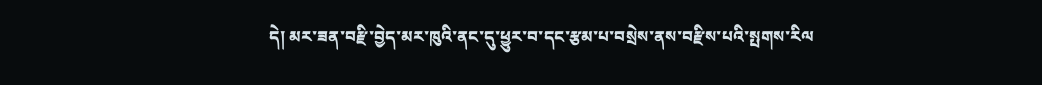དེ། མར་ཟན་བརྫི་བྱེད་མར་ཁུའི་ནང་དུ་ཕྱུར་བ་དང་རྩམ་པ་བསྲེས་ནས་བརྫིས་པའི་སྤགས་རིལ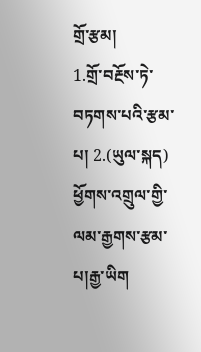གྲོ་རྩམ།
1.གྲོ་བརྔོས་ཏེ་བཏགས་པའི་རྩམ་པ། 2.(ཡུལ་སྐད) ཕྱོགས་འགྲུལ་གྱི་ལམ་རྒྱགས་རྩམ་པ།རྒྱ་ཡིག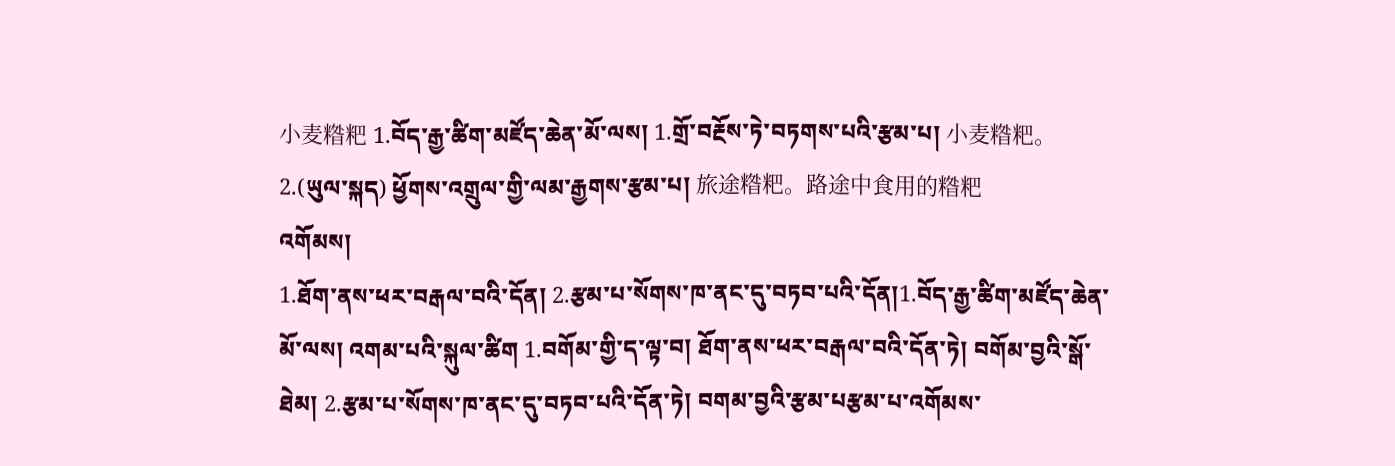小麦糌粑 1.བོད་རྒྱ་ཚིག་མཛོད་ཆེན་མོ་ལས། 1.གྲོ་བརྔོས་ཏེ་བཏགས་པའི་རྩམ་པ། 小麦糌粑。2.(ཡུལ་སྐད) ཕྱོགས་འགྲུལ་གྱི་ལམ་རྒྱགས་རྩམ་པ། 旅途糌粑。路途中食用的糌粑
འགོམས།
1.ཐོག་ནས་ཕར་བརྒལ་བའི་དོན། 2.རྩམ་པ་སོགས་ཁ་ནང་དུ་བཏབ་པའི་དོན།1.བོད་རྒྱ་ཚིག་མཛོད་ཆེན་མོ་ལས། འགམ་པའི་སྐུལ་ཚིག 1.བགོམ་གྱི་ད་ལྟ་བ། ཐོག་ནས་ཕར་བརྒལ་བའི་དོན་ཏེ། བགོམ་བྱའི་སྒོ་ཐེམ། 2.རྩམ་པ་སོགས་ཁ་ནང་དུ་བཏབ་པའི་དོན་ཏེ། བགམ་བྱའི་རྩམ་པརྩམ་པ་འགོམས་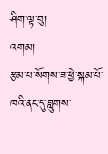ཤིག་ལྟ་བུ།
འགམ།
རྩམ་པ་སོགས་ཟ་ཕྱེ་སྐམ་པོ་ཁའི་ནང་དུ་བླུགས་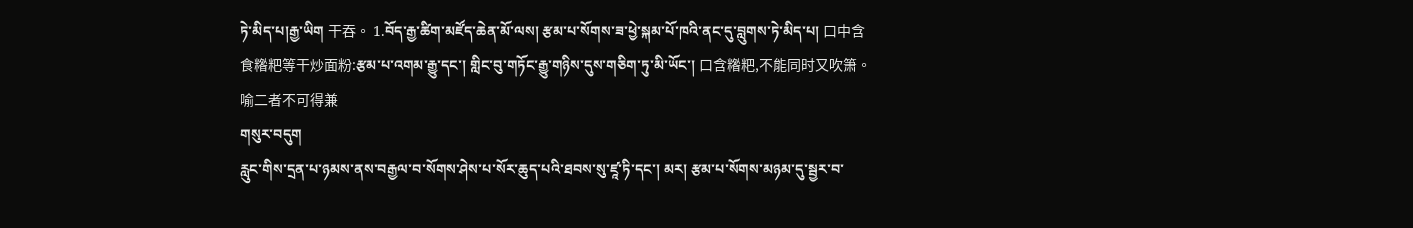ཏེ་མིད་པ།རྒྱ་ཡིག 干吞。 1.བོད་རྒྱ་ཚིག་མཛོད་ཆེན་མོ་ལས། རྩམ་པ་སོགས་ཟ་ཕྱེ་སྐམ་པོ་ཁའི་ནང་དུ་བླུགས་ཏེ་མིད་པ། 口中含食糌粑等干炒面粉:རྩམ་པ་འགམ་རྒྱུ་དང་། གླིང་བུ་གཏོང་རྒྱུ་གཉིས་དུས་གཅིག་ཏུ་མི་ཡོང་། 口含糌粑,不能同时又吹箫。喻二者不可得兼
གསུར་བདུག
རླུང་གིས་དྲན་པ་ཉམས་ནས་བརྒྱལ་བ་སོགས་ཤེས་པ་སོར་ཆུད་པའི་ཐབས་སུ་ཛཱ་ཏི་དང་། མར། རྩམ་པ་སོགས་མཉམ་དུ་སྦྱར་བ་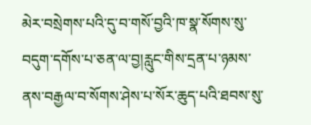མེར་བསྲེགས་པའི་དུ་བ་གསོ་བྱའི་ཁ་སྣ་སོགས་སུ་བདུག་དགོས་པ་ཅན་ལ་བྱ།རླུང་གིས་དྲན་པ་ཉམས་ནས་བརྒྱལ་བ་སོགས་ཤེས་པ་སོར་ཆུད་པའི་ཐབས་སུ་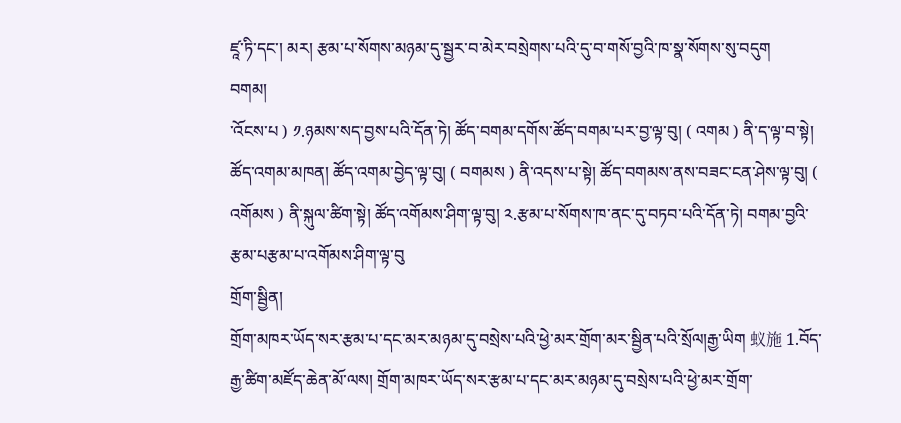ཛཱ་ཏི་དང་། མར། རྩམ་པ་སོགས་མཉམ་དུ་སྦྱར་བ་མེར་བསྲེགས་པའི་དུ་བ་གསོ་བྱའི་ཁ་སྣ་སོགས་སུ་བདུག
བགམ།
་འོངས་པ ) ༡.ཉམས་སད་བྱས་པའི་དོན་ཏེ། ཚོད་བགམ་དགོས་ཚོད་བགམ་པར་བྱ་ལྟ་བུ། ( འགམ ) ནི་ད་ལྟ་བ་སྟེ། ཚོད་འགམ་མཁན། ཚོད་འགམ་བྱེད་ལྟ་བུ། ( བགམས ) ནི་འདས་པ་སྟེ། ཚོད་བགམས་ནས་བཟང་ངན་ཤེས་ལྟ་བུ། ( འགོམས ) ནི་སྐུལ་ཚིག་སྟེ། ཚོད་འགོམས་ཤིག་ལྟ་བུ། ༢.རྩམ་པ་སོགས་ཁ་ནང་དུ་བཏབ་པའི་དོན་ཏེ། བགམ་བྱའི་རྩམ་པརྩམ་པ་འགོམས་ཤིག་ལྟ་བུ
གྲོག་སྦྱིན།
གྲོག་མཁར་ཡོད་སར་རྩམ་པ་དང་མར་མཉམ་དུ་བསྲེས་པའི་ཕྱེ་མར་གྲོག་མར་སྦྱིན་པའི་སྲོལ།རྒྱ་ཡིག 蚁施 1.བོད་རྒྱ་ཚིག་མཛོད་ཆེན་མོ་ལས། གྲོག་མཁར་ཡོད་སར་རྩམ་པ་དང་མར་མཉམ་དུ་བསྲེས་པའི་ཕྱེ་མར་གྲོག་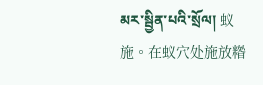མར་སྦྱིན་པའི་སྲོལ། 蚁施。在蚁穴处施放糌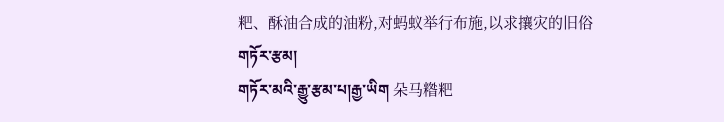粑、酥油合成的油粉,对蚂蚁举行布施,以求攘灾的旧俗
གཏོར་རྩམ།
གཏོར་མའི་རྒྱུ་རྩམ་པ།རྒྱ་ཡིག 朵马糌粑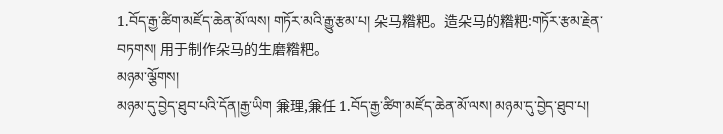1.བོད་རྒྱ་ཚིག་མཛོད་ཆེན་མོ་ལས། གཏོར་མའི་རྒྱུ་རྩམ་པ། 朵马糌粑。造朵马的糌粑:གཏོར་རྩམ་རྗེན་བཏགས། 用于制作朵马的生磨糌粑。
མཉམ་ལྕོགས།
མཉམ་དུ་བྱེད་ཐུབ་པའི་དོན།རྒྱ་ཡིག 兼理,兼任 1.བོད་རྒྱ་ཚིག་མཛོད་ཆེན་མོ་ལས། མཉམ་དུ་བྱེད་ཐུབ་པ།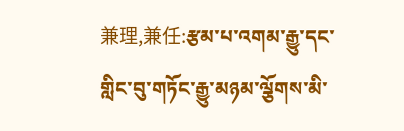兼理,兼任:རྩམ་པ་འགམ་རྒྱུ་དང་གླིང་བུ་གཏོང་རྒྱུ་མཉམ་ལྕོགས་མི་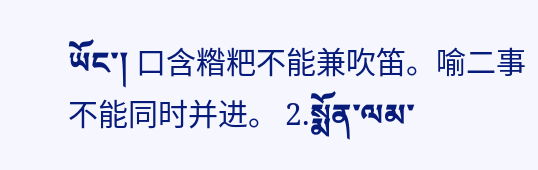ཡོང་། 口含糌粑不能兼吹笛。喻二事不能同时并进。 2.སྨོན་ལམ་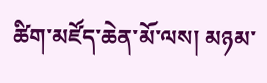ཚིག་མཛོད་ཆེན་མོ་ལས། མཉམ་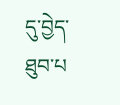དུ་བྱེད་ཐུབ་པ